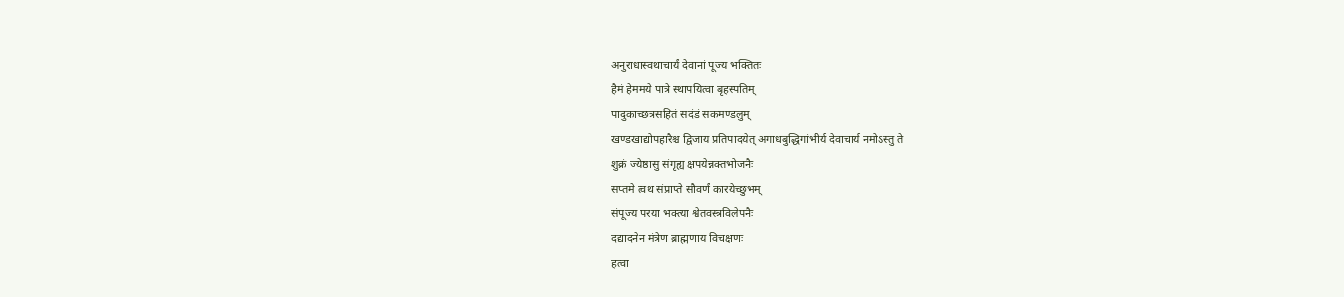अनुराधास्वथाचार्यं देवानां पूज्य भक्तितः
हैमं हेममये पात्रे स्थापयित्वा बृहस्पतिम्
पादुकाच्छत्रसहितं सदंडं सकमण्डलुम्
खण्डखाद्योपहारैश्च द्विजाय प्रतिपादयेत् अगाधबुद्धिगांभीर्य देवाचार्य नमोऽस्तु ते
शुक्रं ज्येष्ठासु संगृह्य क्षपयेन्नक्तभोजनैः
सप्तमे त्वथ संप्राप्ते सौवर्णं कारयेच्छुभम्
संपूज्य परया भक्त्या श्वेतवस्त्रविलेपनैः
दद्यादनेन मंत्रेण ब्राह्मणाय विचक्षणः
हत्वा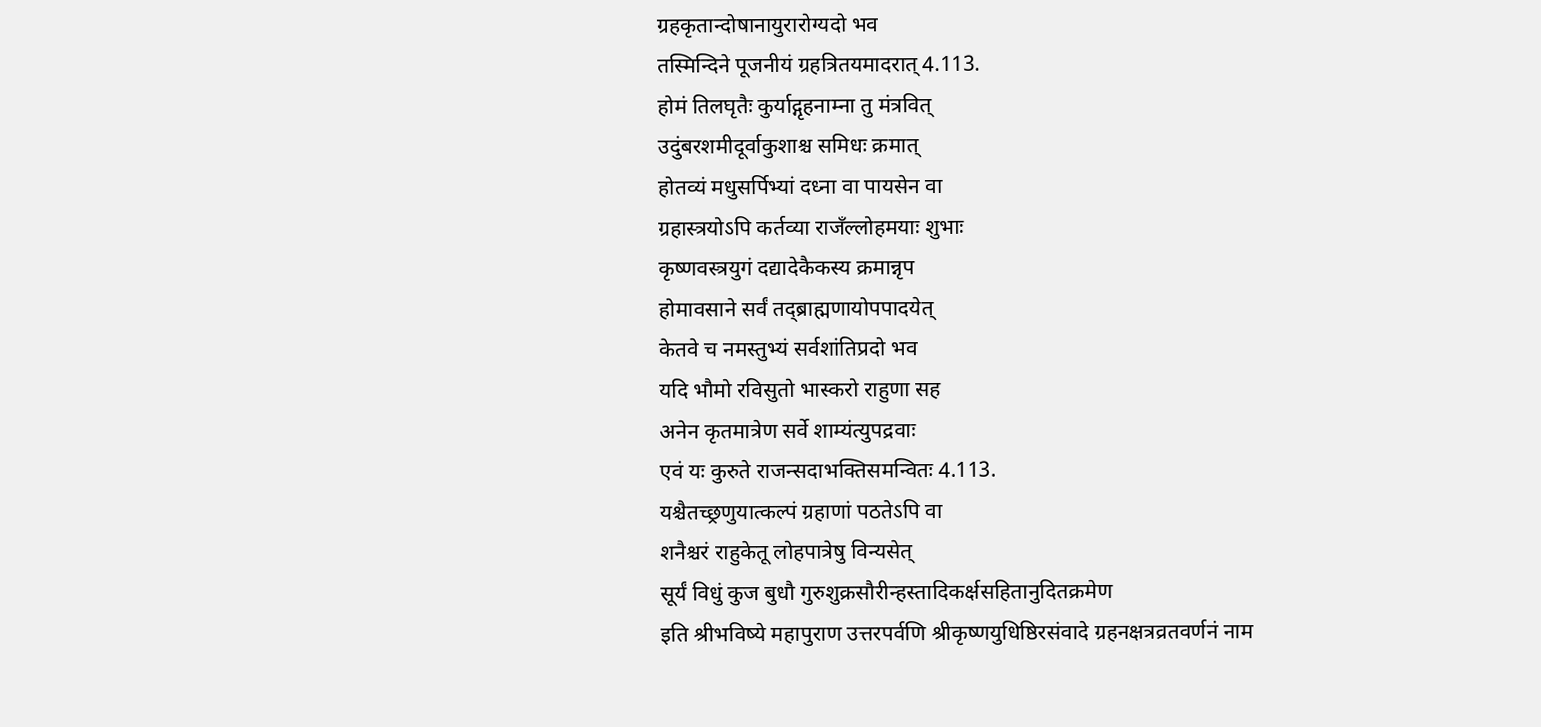ग्रहकृतान्दोषानायुरारोग्यदो भव
तस्मिन्दिने पूजनीयं ग्रहत्रितयमादरात् 4.113.
होमं तिलघृतैः कुर्याद्गृहनाम्ना तु मंत्रवित्
उदुंबरशमीदूर्वाकुशाश्च समिधः क्रमात्
होतव्यं मधुसर्पिभ्यां दध्ना वा पायसेन वा
ग्रहास्त्रयोऽपि कर्तव्या राजँल्लोहमयाः शुभाः
कृष्णवस्त्रयुगं दद्यादेकैकस्य क्रमान्नृप
होमावसाने सर्वं तद्ब्राह्मणायोपपादयेत्
केतवे च नमस्तुभ्यं सर्वशांतिप्रदो भव
यदि भौमो रविसुतो भास्करो राहुणा सह
अनेन कृतमात्रेण सर्वे शाम्यंत्युपद्रवाः
एवं यः कुरुते राजन्सदाभक्तिसमन्वितः 4.113.
यश्चैतच्छ्रणुयात्कल्पं ग्रहाणां पठतेऽपि वा
शनैश्चरं राहुकेतू लोहपात्रेषु विन्यसेत्
सूर्यं विधुं कुज बुधौ गुरुशुक्रसौरीन्हस्तादिकर्क्षसहितानुदितक्रमेण
इति श्रीभविष्ये महापुराण उत्तरपर्वणि श्रीकृष्णयुधिष्ठिरसंवादे ग्रहनक्षत्रव्रतवर्णनं नाम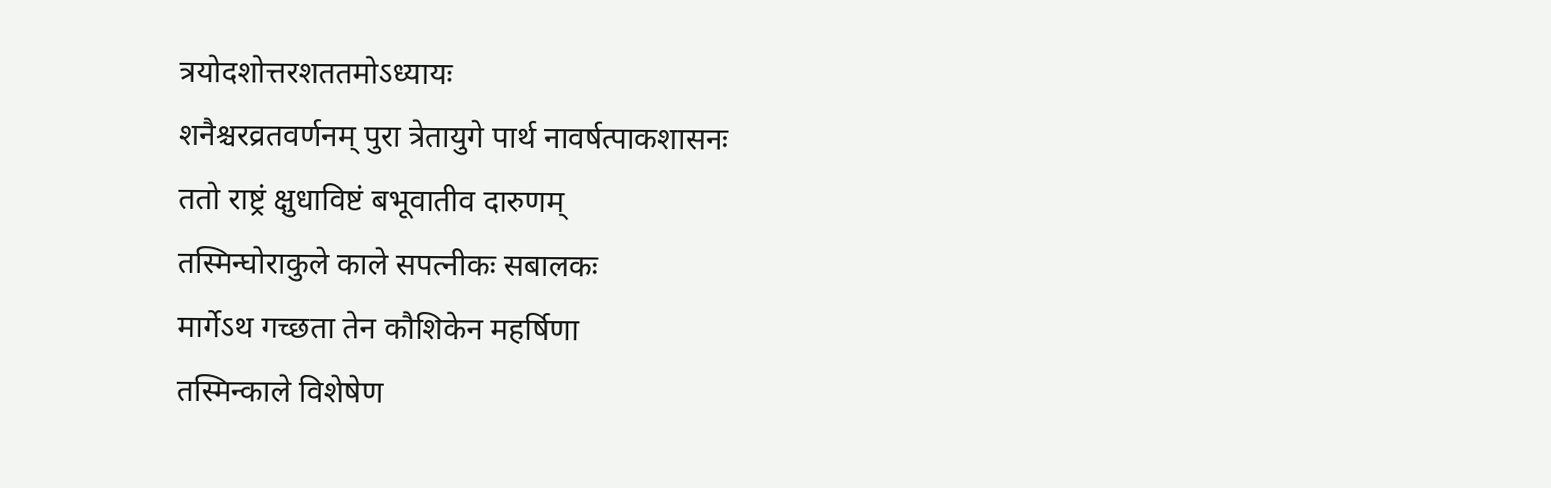त्रयोदशोत्तरशततमोऽध्यायः
शनैश्चरव्रतवर्णनम् पुरा त्रेतायुगे पार्थ नावर्षत्पाकशासनः
ततो राष्ट्रं क्षुधाविष्टं बभूवातीव दारुणम्
तस्मिन्घोराकुले काले सपत्नीकः सबालकः
मार्गेऽथ गच्छता तेन कौशिकेन महर्षिणा
तस्मिन्काले विशेषेण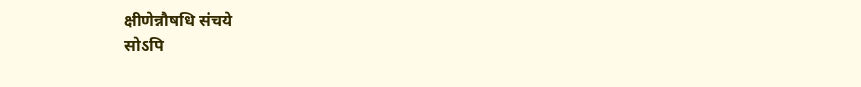क्षीणेन्नौषधि संचये
सोऽपि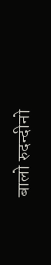बालो रुदन्दीनो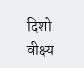दिशो वीक्ष्य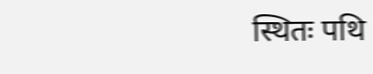स्थितः पथि